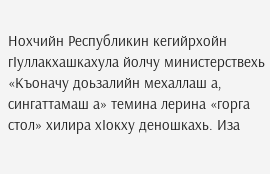Нохчийн Республикин кегийрхойн гIуллакхашкахула йолчу министерствехь «Къоначу доьзалийн мехаллаш а, сингаттамаш а» темина лерина «горга стол» хилира хIокху деношкахь. Иза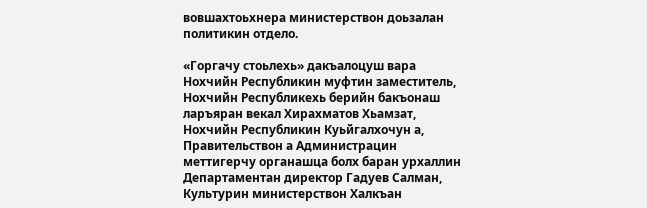вовшахтоьхнера министерствон доьзалан политикин отдело.

«Горгачу стоьлехь» дакъалоцуш вара Нохчийн Республикин муфтин заместитель, Нохчийн Республикехь берийн бакъонаш ларъяран векал Хирахматов Хьамзат, Нохчийн Республикин Куьйгалхочун а, Правительствон а Администрацин меттигерчу органашца болх баран урхаллин Департаментан директор Гадуев Салман, Культурин министерствон Халкъан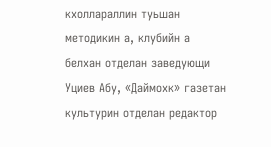кхоллараллин туьшан методикин а, клубийн а белхан отделан заведующи Уциев Абу, «Даймохк» газетан культурин отделан редактор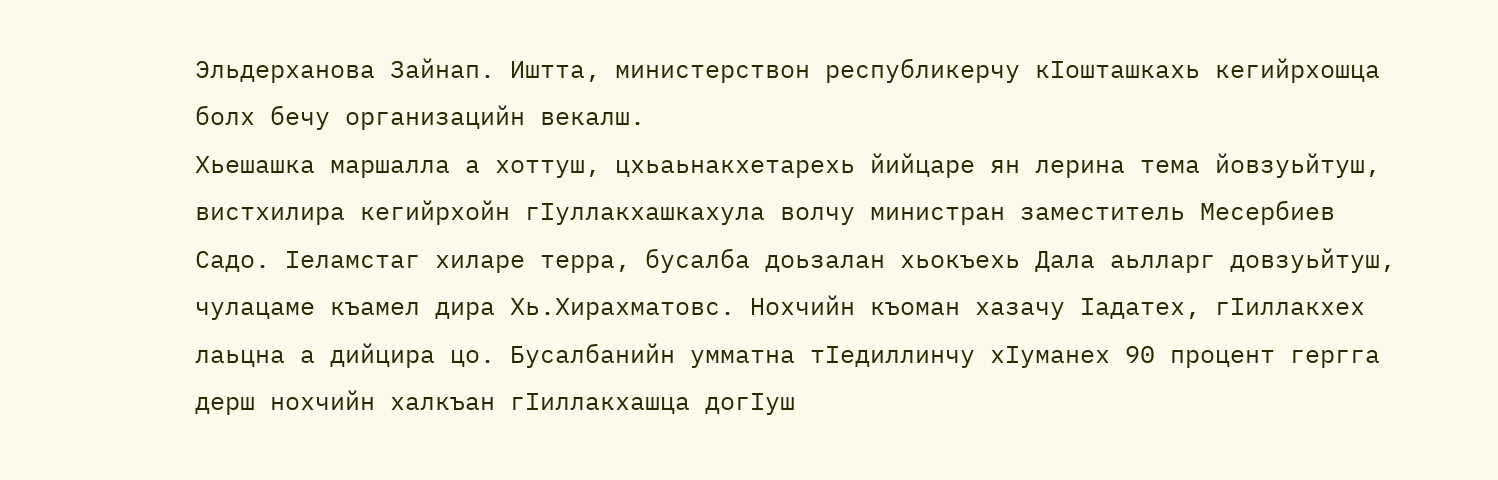Эльдерханова Зайнап. Иштта, министерствон республикерчу кIошташкахь кегийрхошца болх бечу организацийн векалш.
Хьешашка маршалла а хоттуш, цхьаьнакхетарехь йийцаре ян лерина тема йовзуьйтуш, вистхилира кегийрхойн гIуллакхашкахула волчу министран заместитель Месербиев Садо. Iеламстаг хиларе терра, бусалба доьзалан хьокъехь Дала аьлларг довзуьйтуш, чулацаме къамел дира Хь.Хирахматовс. Нохчийн къоман хазачу Iадатех, гIиллакхех лаьцна а дийцира цо. Бусалбанийн умматна тIедиллинчу хIуманех 90 процент гергга дерш нохчийн халкъан гIиллакхашца догIуш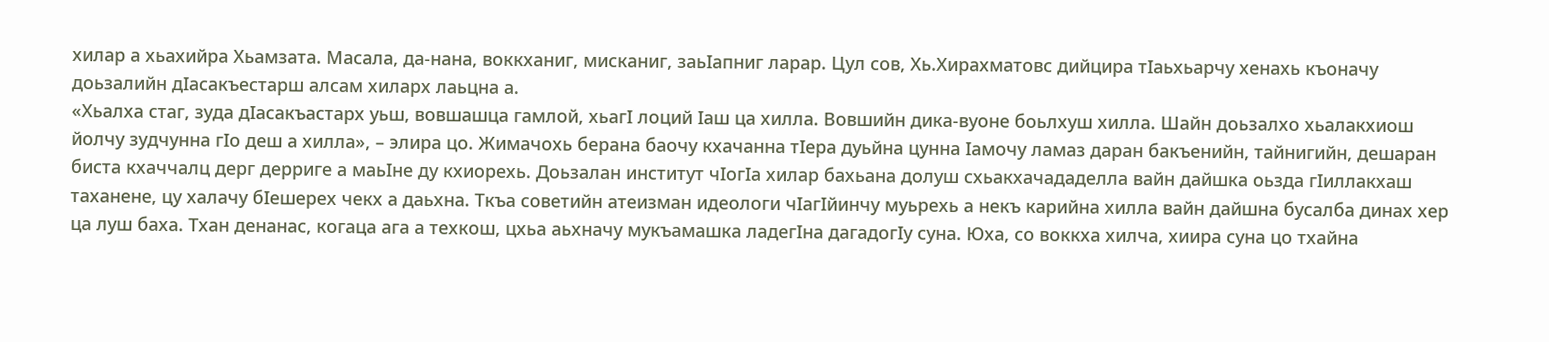хилар а хьахийра Хьамзата. Масала, да-нана, воккханиг, мисканиг, заьIапниг ларар. Цул сов, Хь.Хирахматовс дийцира тIаьхьарчу хенахь къоначу доьзалийн дIасакъестарш алсам хиларх лаьцна а.
«Хьалха стаг, зуда дIасакъастарх уьш, вовшашца гамлой, хьагI лоций Iаш ца хилла. Вовшийн дика-вуоне боьлхуш хилла. Шайн доьзалхо хьалакхиош йолчу зудчунна гIо деш а хилла», – элира цо. Жимачохь берана баочу кхачанна тIера дуьйна цунна Iамочу ламаз даран бакъенийн, тайнигийн, дешаран биста кхаччалц дерг дерриге а маьIне ду кхиорехь. Доьзалан институт чIогIа хилар бахьана долуш схьакхачададелла вайн дайшка оьзда гIиллакхаш таханене, цу халачу бIешерех чекх а даьхна. Ткъа советийн атеизман идеологи чIагIйинчу муьрехь а некъ карийна хилла вайн дайшна бусалба динах хер ца луш баха. Тхан денанас, когаца ага а техкош, цхьа аьхначу мукъамашка ладегIна дагадогIу суна. Юха, со воккха хилча, хиира суна цо тхайна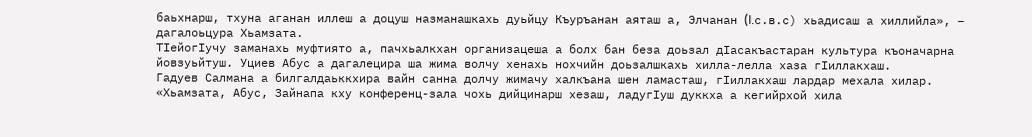баьхнарш, тхуна аганан иллеш а доцуш назманашкахь дуьйцу Къуръанан аяташ а, Элчанан (I.с.в.с) хьадисаш а хиллийла», – дагалоьцура Хьамзата.
ТIейогIучу заманахь муфтиято а, пачхьалкхан организацеша а болх бан беза доьзал дIасакъастаран культура къоначарна йовзуьйтуш. Уциев Абус а дагалецира ша жима волчу хенахь нохчийн доьзалшкахь хилла-лелла хаза гIиллакхаш.
Гадуев Салмана а билгалдаьккхира вайн санна долчу жимачу халкъана шен ламасташ, гIиллакхаш лардар мехала хилар.
«Хьамзата, Абус, Зайнапа кху конференц-зала чохь дийцинарш хезаш, ладугIуш дуккха а кегийрхой хила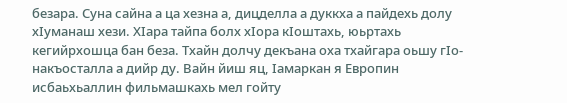безара. Суна сайна а ца хезна а, дицделла а дуккха а пайдехь долу хIуманаш хези. ХIара тайпа болх хIора кIоштахь, юьртахь кегийрхошца бан беза. Тхайн долчу декъана оха тхайгара оьшу гIо-накъосталла а дийр ду. Вайн йиш яц, Iамаркан я Европин исбаьхьаллин фильмашкахь мел гойту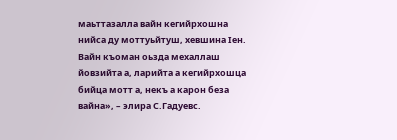маьттазалла вайн кегийрхошна нийса ду моттуьйтуш, хевшина Iен. Вайн къоман оьзда мехаллаш йовзийта а, ларийта а кегийрхошца бийца мотт а, некъ а карон беза вайна», – элира С.Гадуевс.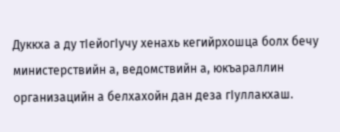Дуккха а ду тIейогIучу хенахь кегийрхошца болх бечу министерствийн а, ведомствийн а, юкъараллин организацийн а белхахойн дан деза гIуллакхаш.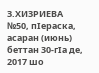З.ХИЗРИЕВА
№50, пIераска, асаран (июнь) беттан 30-гIа де, 2017 шо